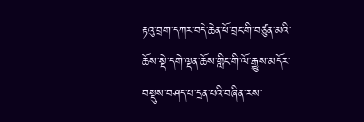རྟའུ་བྲག་དཀར་བདེ་ཆེན་ཕོ་བྲང་གི་བཙུན་མའི་ཆོས་སྡེ་དགེ་ལྡན་ཆོས་གླིང་གི་ལོ་རྒྱུས་མདོར་བསྡུས་བཤད་པ་དྲན་པའི་བཞིན་རས་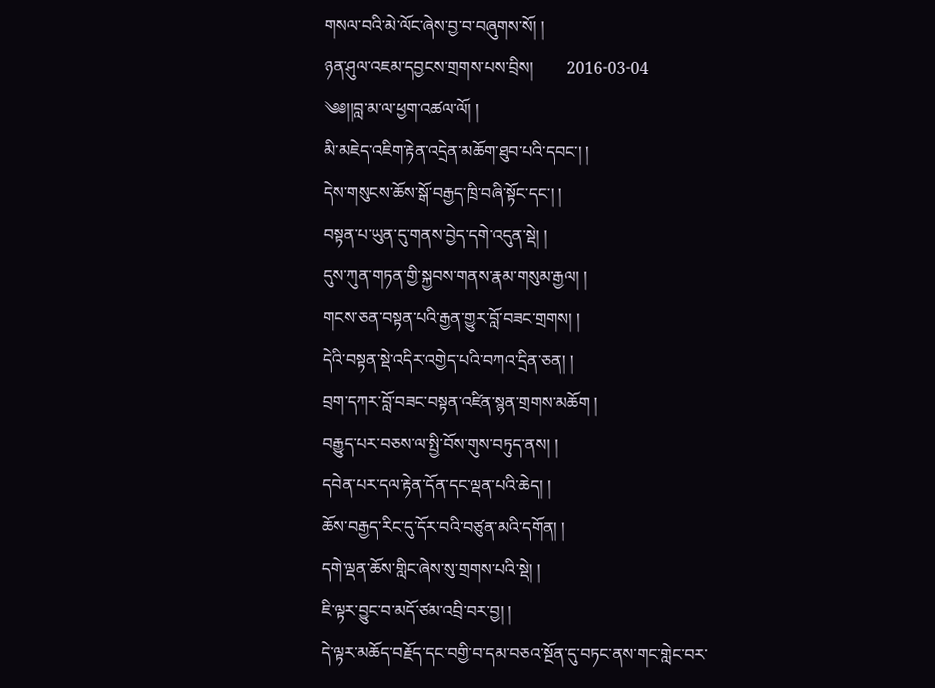གསལ་བའི་མེ་ལོང་ཞེས་བྱ་བ་བཞུགས་སོ། །
ཉན་ཤུལ་འཇམ་དབྱངས་གྲགས་པས་བྲིས།        2016-03-04
༄༅།།བླ་མ་ལ་ཕྱག་འཚལ་ལོ། །
མི་མཇེད་འཇིག་རྟེན་འདྲེན་མཆོག་ཐུབ་པའི་དབང་། །
དེས་གསུངས་ཆོས་སྒོ་བརྒྱད་ཁྲི་བཞི་སྟོང་དང་། །
བསྟན་པ་ཡུན་དུ་གནས་བྱེད་དགེ་འདུན་སྡེ། །
དུས་ཀུན་གཏན་གྱི་སྐྱབས་གནས་རྣམ་གསུམ་རྒྱལ། །
གངས་ཅན་བསྟན་པའི་རྒྱན་གྱུར་བློ་བཟང་གྲགས། །
དེའི་བསྟན་སྡེ་འདིར་འགྱེད་པའི་བཀའ་དྲིན་ཅན། །
བྲག་དཀར་བློ་བཟང་བསྟན་འཛིན་སྙན་གྲགས་མཆོག །
བརྒྱུད་པར་བཅས་ལ་སྤྱི་བོས་གུས་བཏུད་ནས། །
དབེན་པར་དལ་རྟེན་དོན་དང་ལྡན་པའི་ཆེད། །
ཆོས་བརྒྱད་རིང་དུ་དོར་བའི་བཙུན་མའི་དགོན། །
དགེ་ལྡན་ཆོས་གླིང་ཞེས་སུ་གྲགས་པའི་སྡེ། །
ཇི་ལྟར་བྱུང་བ་མདོ་ཙམ་འབྲི་བར་བྱ། །
དེ་ལྟར་མཆོད་བརྗོད་དང་བགྱི་བ་དམ་བཅའ་སྔོན་དུ་བཏང་ནས་གང་གླེང་བར་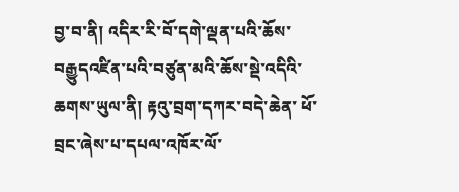བྱ་བ་ནི། འདིར་རི་བོ་དགེ་ལྡན་པའི་ཆོས་བརྒྱུདའཛིན་པའི་བཙུན་མའི་ཆོས་སྡེ་འདིའི་ཆགས་ཡུལ་ནི། རྟའུ་བྲག་དཀར་བདེ་ཆེན་ ཕོ་བྲང་ཞེས་པ་དཔལ་འཁོར་ལོ་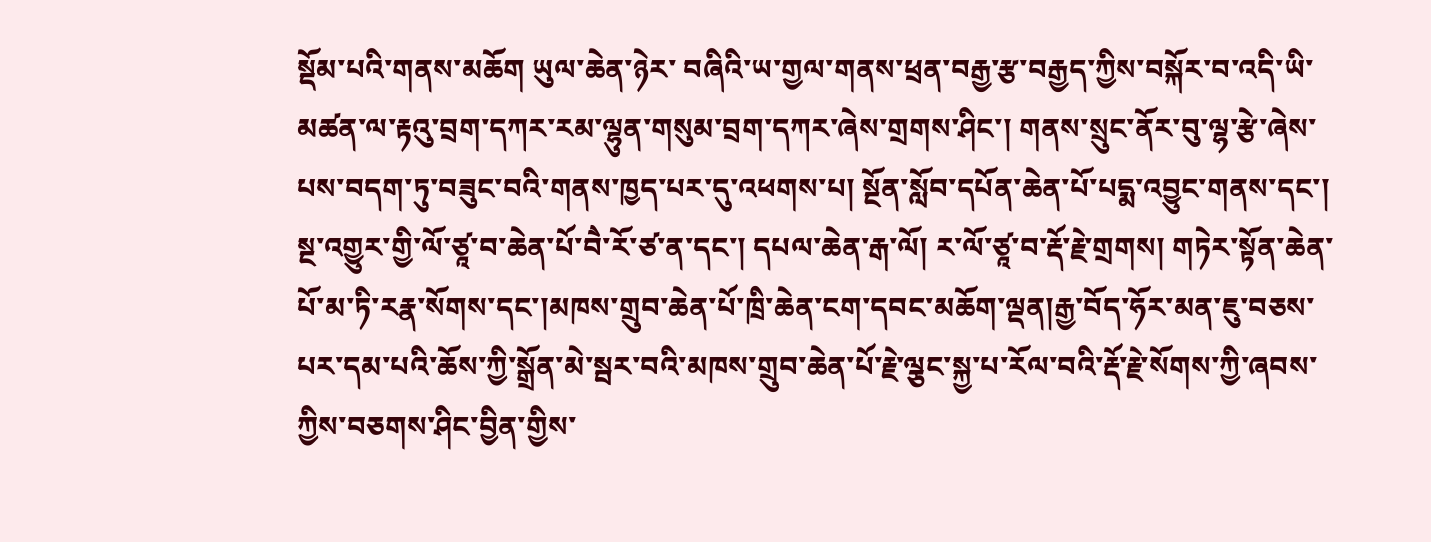སྡོམ་པའི་གནས་མཆོག ཡུལ་ཆེན་ཉེར་ བཞིའི་ཡ་གྱལ་གནས་ཕྲན་བརྒྱ་རྩ་བརྒྱད་ཀྱིས་བསྐོར་བ་འདི་ཡི་མཚན་ལ་རྟའུ་བྲག་དཀར་རམ་ལྷུན་གསུམ་བྲག་དཀར་ཞེས་གྲགས་ཤིང་། གནས་སྲུང་ནོར་བུ་ལྷ་རྩེ་ཞེས་པས་བདག་ཏུ་བཟུང་བའི་གནས་ཁྱད་པར་དུ་འཕགས་པ། སྔོན་སློབ་དཔོན་ཆེན་པོ་པདྨ་འབྱུང་གནས་དང་། སྔ་འགྱུར་གྱི་ལོ་ཙཱ་བ་ཆེན་པོ་བཻ་རོ་ཙ་ན་དང་། དཔལ་ཆེན་རྒ་ལོ། ར་ལོ་ཙཱ་བ་རྡོ་རྗེ་གྲགས། གཏེར་སྟོན་ཆེན་པོ་མ་ཏི་རརྣ་སོགས་དང་།མཁས་གྲུབ་ཆེན་པོ་ཁྲི་ཆེན་ངག་དབང་མཆོག་ལྡན།རྒྱ་བོད་ཧོར་མན་ཇུ་བཅས་པར་དམ་པའི་ཆོས་ཀྱི་སྒྲོན་མེ་སྦར་བའི་མཁས་གྲུབ་ཆེན་པོ་རྗེ་ལྕང་སྐྱ་པ་རོལ་བའི་རྡོ་རྗེ་སོགས་ཀྱི་ཞབས་ཀྱིས་བཅགས་ཤིང་བྱིན་གྱིས་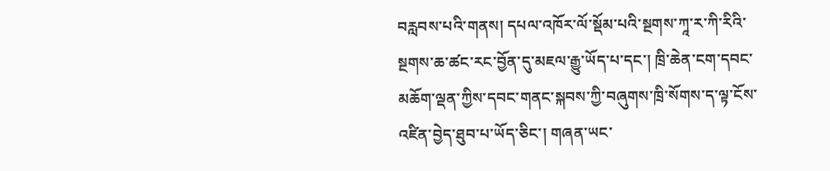བརླབས་པའི་གནས། དཔལ་འཁོར་ལོ་སྡོམ་པའི་སྔགས་ཀཱ་ར་ཀི་རིའི་སྔགས་ཆ་ཚང་རང་བྱོན་དུ་མཇལ་རྒྱུ་ཡོད་པ་དང་། ཁྲི་ཆེན་ངག་དབང་མཆོག་ལྡན་ཀྱིས་དབང་གནང་སྐབས་ཀྱི་བཞུགས་ཁྲི་སོགས་ད་ལྟ་ངོས་འཛིན་བྱེད་ཐུབ་པ་ཡོད་ཅིང་། གཞན་ཡང་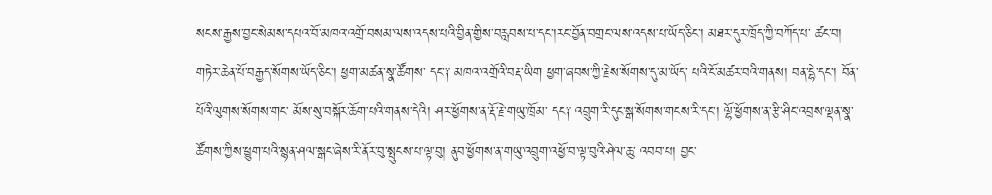སངས་རྒྱས་བྱང་སེམས་དཔའ་བོ་མཁའ་འགྲོ་བསམ་ལས་འདས་པའི་བྱིན་གྱིས་བརླབས་པ་དང་།རང་བྱོན་བགྲང་ལས་འདས་པ་ཡོད་ཅིང་། མཐར་དུར་ཁྲོད་ཀྱི་བཀོད་པ་ ཚང་བ། གཏེར་ཆེན་པོ་བརྒྱད་སོགས་ཡོད་ཅིང་། ཕྱག་མཚན་སྣ་ཚོགས་ དང་༑ མཁའ་འགྲོའི་བརྡ་ཡིག ཕྱག་ཞབས་ཀྱི་རྗེས་སོགས་དུ་མ་ཡོད་ པའི་ངོ་མཚར་བའི་གནས། བན་དྷེ་དང་། བོན་པོའི་ལུགས་སོགས་གང་ མོས་སུ་བསྐོར་ཆོག་པའི་གནས་དེའི། ཤར་ཕྱོགས་ན་རྡོ་རྗེ་གཡུ་ཁྲོམ་ དང༑ འབྲུག་རི་དུང་སྒ་སོགས་གངས་རི་དང་། ལྷོ་ཕྱོགས་ན་རྩི་ཤིང་འབྲས་ལྡན་སྣ་ཚོགས་ཀྱིས་ཕྱུག་པའི་སྙན་ཤལ་སྒང་ཞེས་རི་ནོར་བུ་སྤུངས་པ་ལྟ་བུ། ནུབ་ཕྱོགས་ན་གཡུ་འབྲུག་འཕྱོ་བ་ལྟ་བུའི་ཤེལ་ཆུ་ འབབ་པ། བྱང་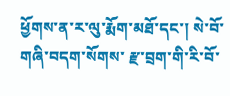ཕྱོགས་ན་ར་ལུ་རྨོག་མཐོ་དང་། སེ་བོ་གཞི་བདག་སོགས་ རྫ་བྲག་གི་རི་བོ་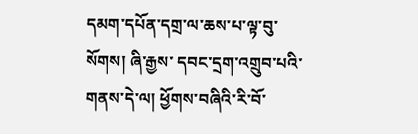དམག་དཔོན་དགྲ་ལ་ཆས་པ་ལྟ་བུ་སོགས། ཞི་རྒྱས་ དབང་དྲག་འགྲུབ་པའི་གནས་དེ་ལ། ཕྱོགས་བཞིའི་རི་བོ་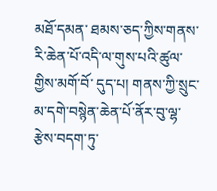མཐོ་དམན་ ཐམས་ཅད་ཀྱིས་གནས་རི་ཆེན་པོ་འདི་ལ་གུས་པའི་ཚུལ་གྱིས་མགོ་བོ་ དུད་པ། གནས་ཀྱི་སྲུང་མ་དགེ་བསྙེན་ཆེན་པོ་ནོར་བུ་ལྷ་རྩེས་བདག་ཏུ་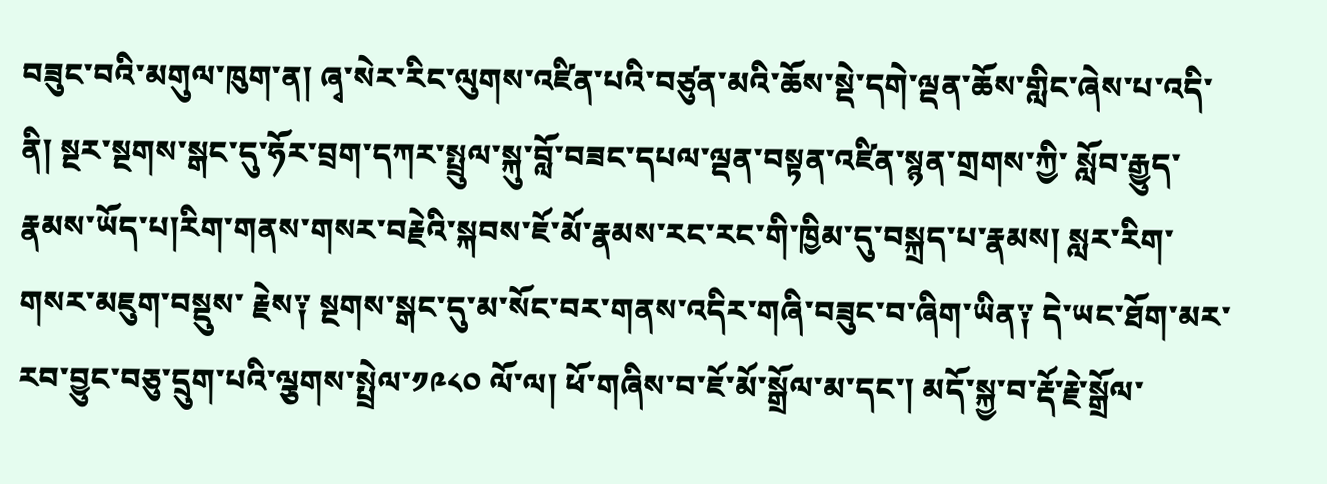བཟུང་བའི་མགུལ་ཁུག་ན། ཞྭ་སེར་རིང་ལུགས་འཛིན་པའི་བཙུན་མའི་ཆོས་སྡེ་དགེ་ལྡན་ཆོས་གླིང་ཞེས་པ་འདི་ནི། སྔར་སྔགས་སྒང་དུ་ཧོར་བྲག་དཀར་སྤྲུལ་སྐུ་བློ་བཟང་དཔལ་ལྡན་བསྟན་འཛིན་སྙན་གྲགས་ཀྱི་ སློབ་རྒྱུད་རྣམས་ཡོད་པ།རིག་གནས་གསར་བརྗེའི་སྐབས་ཇོ་མོ་རྣམས་རང་རང་གི་ཁྱིམ་དུ་བསྐྲད་པ་རྣམས། སླར་རིག་གསར་མཇུག་བསྡུས་ རྗེས༑ སྔགས་སྒང་དུ་མ་སོང་བར་གནས་འདིར་གཞི་བཟུང་བ་ཞིག་ཡིན༑ དེ་ཡང་ཐོག་མར་རབ་བྱུང་བཅུ་དྲུག་པའི་ལྕགས་སྤྲེལ་༡༩༨༠ ལོ་ལ། ཕོ་གཞིས་བ་ཇོ་མོ་སྒྲོལ་མ་དང་། མདོ་སྐྱ་བ་རྡོ་རྗེ་སྒྲོལ་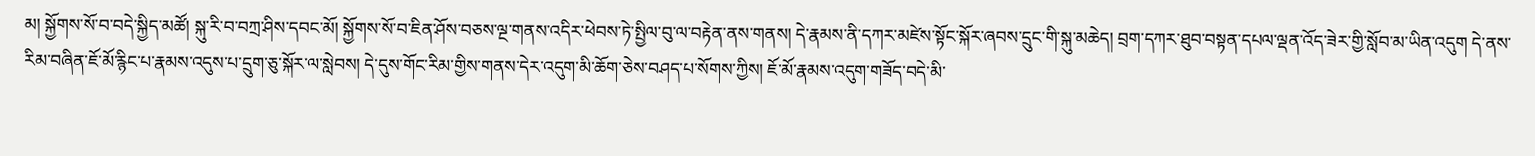མ། སྐྱོགས་སོ་བ་བདེ་སྐྱིད་མཚོ། སྐུ་རི་བ་བཀྲ་ཤིས་དབང་མོ། སྐྱོགས་སོ་བ་ཇིན་ཤོས་བཅས་ལྔ་གནས་འདིར་ཕེབས་ཏེ་སྤྱིལ་བུ་ལ་བརྟེན་ནས་གནས། དེ་རྣམས་ནི་དཀར་མཛེས་སྟོང་སྐོར་ཞབས་དྲུང་གི་སྐུ་མཆེད། བྲག་དཀར་ཐུབ་བསྟན་དཔལ་ལྡན་འོད་ཟེར་གྱི་སློབ་མ་ཡིན་འདུག དེ་ནས་རིམ་བཞིན་ཇོ་མོ་རྙིང་པ་རྣམས་འདུས་པ་དྲུག་ཅུ་སྐོར་ལ་སླེབས། དེ་དུས་གོང་རིམ་གྱིས་གནས་དེར་འདུག་མི་ཆོག་ཅེས་བཤད་པ་སོགས་ཀྱིས། ཇོ་མོ་རྣམས་འདུག་གཟོད་བདེ་མི་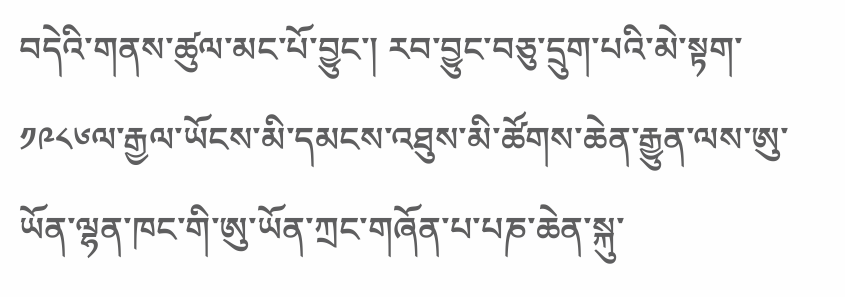བདེའི་གནས་ཚུལ་མང་པོ་བྱུང་། རབ་བྱུང་བཅུ་དྲུག་པའི་མེ་སྟག་༡༩༨༦ལ་རྒྱལ་ཡོངས་མི་དམངས་འཐུས་མི་ཚོགས་ཆེན་རྒྱུན་ལས་ཨུ་ཡོན་ལྷན་ཁང་གི་ཨུ་ཡོན་ཀྲང་གཞོན་པ་པཎ་ཆེན་སྐུ་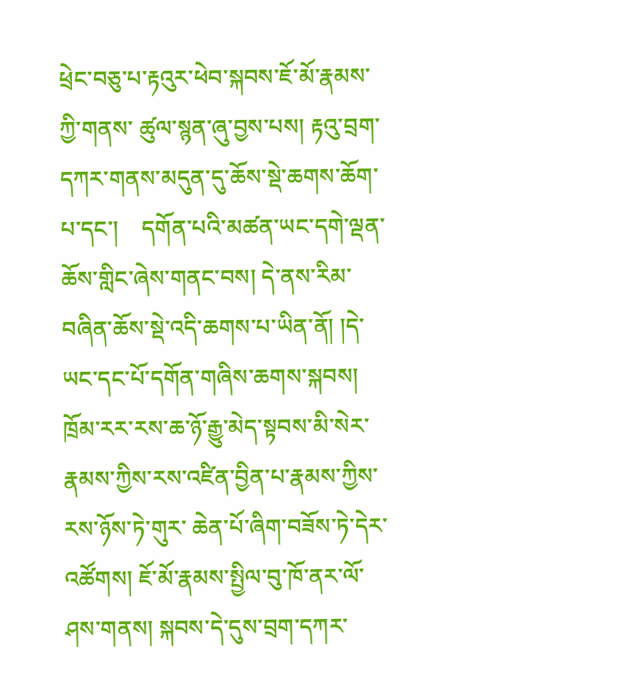ཕྲེང་བཅུ་པ་རྟའུར་ཕེབ་སྐབས་ཇོ་མོ་རྣམས་ཀྱི་གནས་ ཚུལ་སྙན་ཞུ་བྱས་པས། རྟའུ་བྲག་དཀར་གནས་མདུན་དུ་ཆོས་སྡེ་ཆགས་ཆོག་པ་དང་།    དགོན་པའི་མཚན་ཡང་དགེ་ལྡན་ཆོས་གླིང་ཞེས་གནང་བས། དེ་ནས་རིམ་བཞིན་ཆོས་སྡེ་འདི་ཆགས་པ་ཡིན་ནོ། །དེ་ཡང་དང་པོ་དགོན་གཞིས་ཆགས་སྐབས། ཁྲོམ་རར་རས་ཆ་ཉོ་རྒྱུ་མེད་སྟབས་མི་སེར་རྣམས་ཀྱིས་རས་འཛིན་བྱིན་པ་རྣམས་ཀྱིས་རས་ཉོས་ཏེ་གུར་ ཆེན་པོ་ཞིག་བཟོས་ཏེ་དེར་འཚོགས། ཇོ་མོ་རྣམས་སྤྱིལ་བུ་ཁོ་ནར་ལོ་ ཤས་གནས། སྐབས་དེ་དུས་བྲག་དཀར་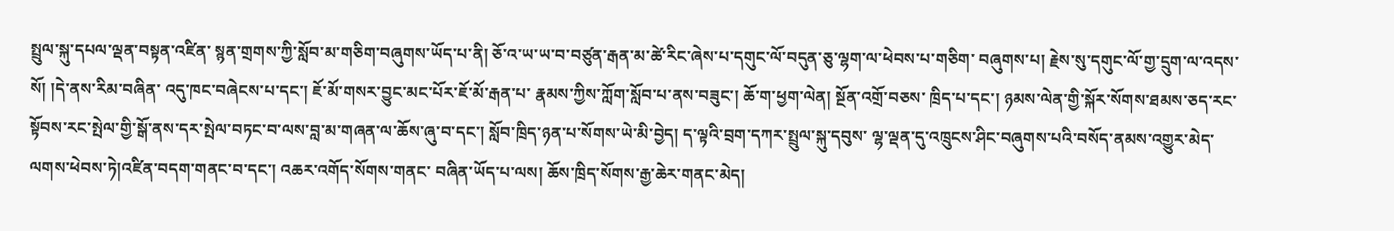སྤྲུལ་སྐུ་དཔལ་ལྡན་བསྟན་འཛིན་ སྙན་གྲགས་ཀྱི་སློབ་མ་གཅིག་བཞུགས་ཡོད་པ་ནི། ཅོ་འ་ཡ་ཡ་བ་བཙུན་རྒན་མ་ཚེ་རིང་ཞེས་པ་དགུང་ལོ་བདུན་ཅུ་ལྷག་ལ་ཕེབས་པ་གཅིག་ བཞུགས་པ། རྗེས་སུ་དགུང་ལོ་གྱ་དྲུག་ལ་འདས་སོ། །དེ་ནས་རིམ་བཞིན་ འདུ་ཁང་བཞེངས་པ་དང་། ཇོ་མོ་གསར་བྱུང་མང་པོར་ཇོ་མོ་རྒན་པ་ རྣམས་ཀྱིས་ཀློག་སློབ་པ་ནས་བཟུང་། ཆོ་ག་ཕྱག་ལེན། སྔོན་འགྲོ་བཅས་ ཁྲིད་པ་དང་། ཉམས་ལེན་གྱི་སྐོར་སོགས་ཐམས་ཅད་རང་སྟོབས་རང་སྤེལ་གྱི་སྒོ་ནས་དར་སྤེལ་བཏང་བ་ལས་བླ་མ་གཞན་ལ་ཆོས་ཞུ་བ་དང་། སློབ་ཁྲིད་ཉན་པ་སོགས་ཡེ་མི་བྱེད། ད་ལྟའི་བྲག་དཀར་སྤྲུལ་སྐུ་དབུས་ ལྷ་ལྡན་དུ་འཁྲུངས་ཤིང་བཞུགས་པའི་བསོད་ནམས་འགྱུར་མེད་ལགས་ཕེབས་ཏེ།འཛིན་བདག་གནང་བ་དང་། འཆར་འགོད་སོགས་གནང་ བཞིན་ཡོད་པ་ལས། ཆོས་ཁྲིད་སོགས་རྒྱ་ཆེར་གནང་མེད།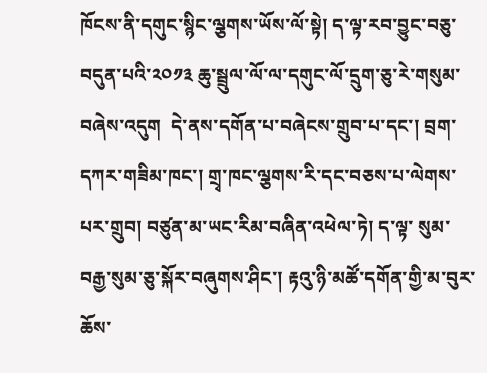ཁོངས་ནི་དགུང་སྙིང་ལྕགས་ཡོས་ལོ་སྟེ། ད་ལྟ་རབ་བྱུང་བཅུ་བདུན་པའི་༢༠༡༣ ཆུ་སྦྲུལ་ལོ་ལ་དགུང་ལོ་དྲུག་ཅུ་རེ་གསུམ་བཞེས་འདུག  དེ་ནས་དགོན་པ་བཞེངས་གྲུབ་པ་དང་། བྲག་དཀར་གཟིམ་ཁང་། གྲྭ་ཁང་ལྕགས་རི་དང་བཅས་པ་ལེགས་པར་གྲུབ། བཙུན་མ་ཡང་རིམ་བཞིན་འཕེལ་ཏེ། ད་ལྟ་ སུམ་བརྒྱ་སུམ་ཅུ་སྐོར་བཞུགས་ཤིང་། རྟའུ་ཉི་མཚོ་དགོན་གྱི་མ་བུར་ ཆོས་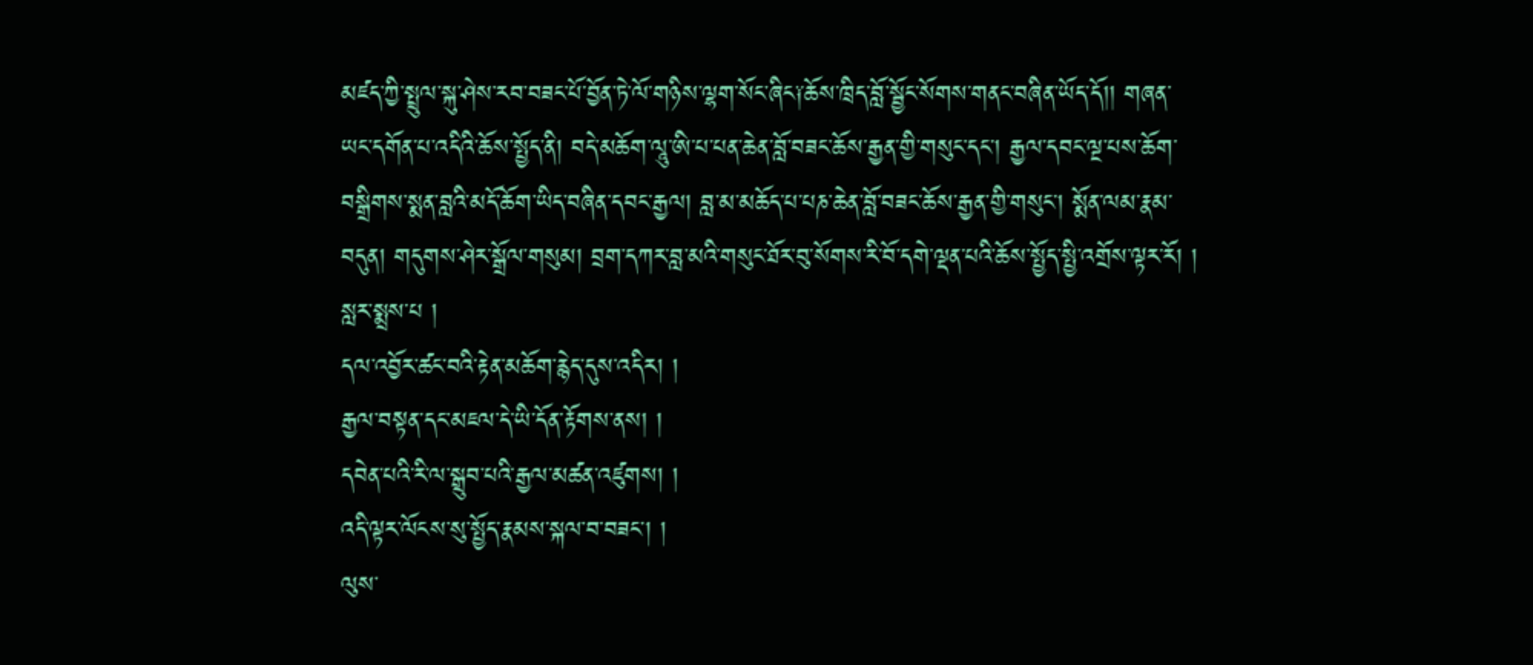མཛད་ཀྱི་སྤྲུལ་སྐུ་ཤེས་རབ་བཟང་པོ་བྱོན་ཏེ་ལོ་གཉིས་ལྷག་སོང་ཞིང༑ཆོས་ཁྲིད་བློ་སྦྱོང་སོགས་གནང་བཞིན་ཡོད་དོ།། གཞན་ཡང་དགོན་པ་འདིའི་ཆོས་སྤྱོད་ནི། བདེ་མཆོག་ལཱུ་ཨི་པ་པན་ཆེན་བློ་བཟང་ཆོས་རྒྱན་གྱི་གསུང་དང་། རྒྱལ་དབང་ལྔ་པས་ཆོག་བསྒྲིགས་སྨན་བླའི་མདོ་ཆོག་ཡིད་བཞིན་དབང་རྒྱལ། བླ་མ་མཆོད་པ་པཎ་ཆེན་བློ་བཟང་ཆོས་རྒྱན་གྱི་གསུང་། སྨོན་ལམ་རྣམ་བདུན། གདུགས་ཤེར་སྒྲོལ་གསུམ། བྲག་དཀར་བླ་མའི་གསུང་ཐོར་བུ་སོགས་རི་བོ་དགེ་ལྡན་པའི་ཆོས་སྤྱོད་སྤྱི་འགྲོས་ལྟར་རོ། །
སླར་སྨྲས་པ །
དལ་འབྱོར་ཚང་བའི་རྟེན་མཆོག་རྙེད་དུས་འདིར། །
རྒྱལ་བསྟན་དང་མཇལ་དེ་ཡི་དོན་རྟོགས་ནས། །
དབེན་པའི་རི་ལ་སྒྲུབ་པའི་རྒྱལ་མཚན་འཛུགས། །
འདི་ལྟར་ལོངས་སུ་སྤྱོད་རྣམས་སྐལ་བ་བཟང་། །
ལུས་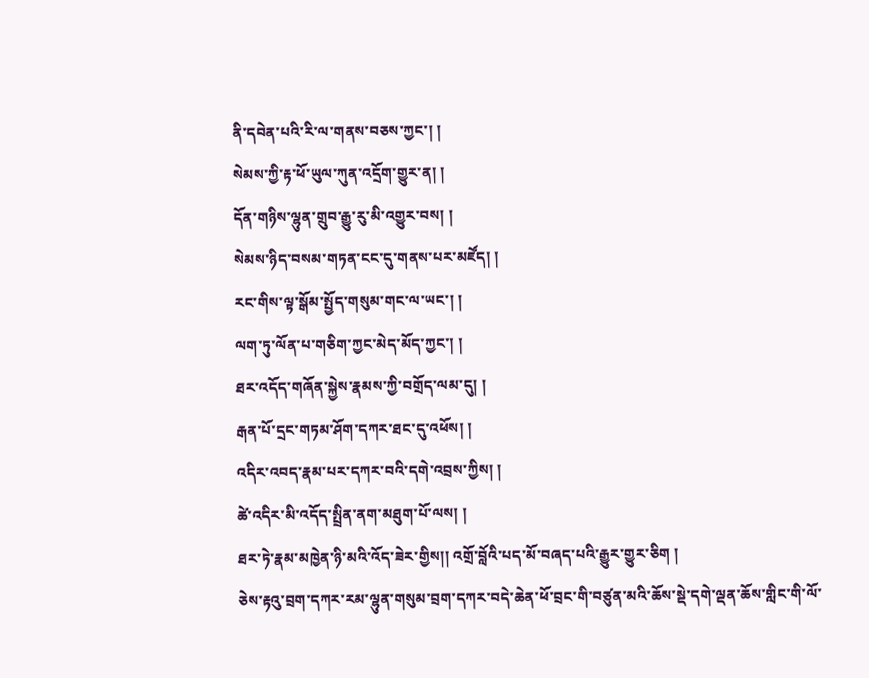ནི་དབེན་པའི་རི་ལ་གནས་བཅས་ཀྱང་། །
སེམས་ཀྱི་རྟ་ཕོ་ཡུལ་ཀུན་འདྲོག་གྱུར་ན། །
དོན་གཉིས་ལྷུན་གྲུབ་རྒྱུ་རུ་མི་འགྱུར་བས། །
སེམས་ཉིད་བསམ་གཏན་ངང་དུ་གནས་པར་མཛོད། །
རང་གིས་ལྟ་སྒོམ་སྤྱོད་གསུམ་གང་ལ་ཡང་། །
ལག་ཏུ་ལོན་པ་གཅིག་ཀྱང་མེད་མོད་ཀྱང་། །
ཐར་འདོད་གཞོན་སྐྱེས་རྣམས་ཀྱི་བགྲོད་ལམ་དུ། །
རྒན་པོ་དྲང་གཏམ་ཤོག་དཀར་ཐང་དུ་འཕོས། །
འདིར་འབད་རྣམ་པར་དཀར་བའི་དགེ་འབྲས་ཀྱིས། །
ཚེ་འདིར་མི་འདོད་སྤྲིན་ནག་མཐུག་པོ་ལས། །
ཐར་ཏེ་རྣམ་མཁྱེན་ཉི་མའི་འོད་ཟེར་གྱིས།། འགྲོ་བློའི་པད་མོ་བཞད་པའི་རྒྱུར་གྱུར་ཅིག །
ཅེས་རྟའུ་བྲག་དཀར་རམ་ལྷུན་གསུམ་བྲག་དཀར་བདེ་ཆེན་ཕོ་བྲང་གི་བཙུན་མའི་ཆོས་སྡེ་དགེ་ལྡན་ཆོས་གླིང་གི་ལོ་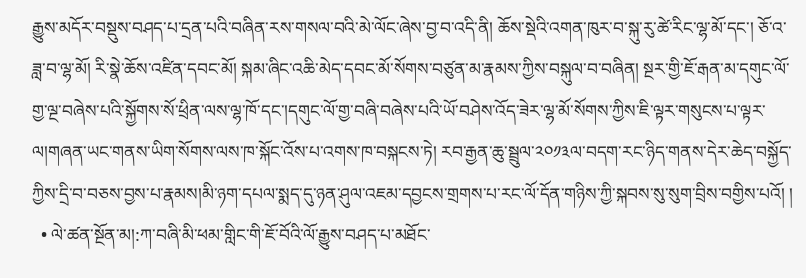རྒྱུས་མདོར་བསྡུས་བཤད་པ་དྲན་པའི་བཞིན་རས་གསལ་བའི་མེ་ལོང་ཞེས་བྱ་བ་འདི་ནི། ཆོས་སྡེའི་འགན་ཁུར་བ་སྐུ་རུ་ཚེ་རིང་ལྷ་མོ་དང་། ཅོ་འ་ཟླ་བ་ལྷ་མོ། རི་སྣེ་ཆོས་འཛིན་དབང་མོ། སྐམ་ཞིང་འཆི་མེད་དབང་མོ་སོགས་བཙུན་མ་རྣམས་ཀྱིས་བསྐུལ་བ་བཞིན། སྔར་གྱི་ཇོ་རྒན་མ་དགུང་ལོ་གྱ་ལྔ་བཞེས་པའི་སྐྱོགས་སོ་ཕྲིན་ལས་ལྷ་ཁོ་དང་།དགུང་ལོ་གྱ་བཞི་བཞེས་པའི་ཡོ་བཤེས་འོད་ཟེར་ལྷ་མོ་སོགས་ཀྱིས་ཇི་ལྟར་གསུངས་པ་ལྟར་ལ།གཞན་ཡང་གནས་ཡིག་སོགས་ལས་ཁ་སྐོང་འོས་པ་འགས་ཁ་བསྐངས་ཏེ། རབ་རྒྱན་ཆུ་སྦྲུལ་༢༠༡༣ལ་བདག་རང་ཉིད་གནས་དེར་ཆེད་བསྐྱོད་ཀྱིས་དྲི་བ་བཅས་བྱས་པ་རྣམས།མི་ཉག་དཔལ་སྨད་དུ་ཉན་ཤུལ་འཇམ་དབྱངས་གྲགས་པ་རང་ལོ་དོན་གཉིས་ཀྱི་སྐབས་སུ་སུག་བྲིས་བགྱིས་པའོ། །
  • ལེ་ཚན་སྔོན་མ།:ཀ་བཞི་མི་ཕམ་གླིང་གི་ཇོ་བོའི་ལོ་རྒྱུས་བཤད་པ་མཐོང་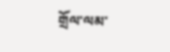གྲོལ་ལམ་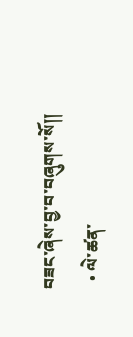བཟང་ཞེས་བྱ་བ་བཞུགས་སོ།།
  • ལེ་ཚན་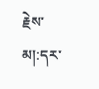རྗེས་མ།:དར་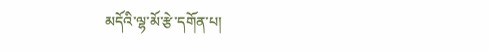མདོའི་ལྷ་མོ་རྩེ་དགོན་པ།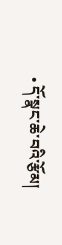• དོ་སྣང་ཆེ་བའི་རྩོམ།